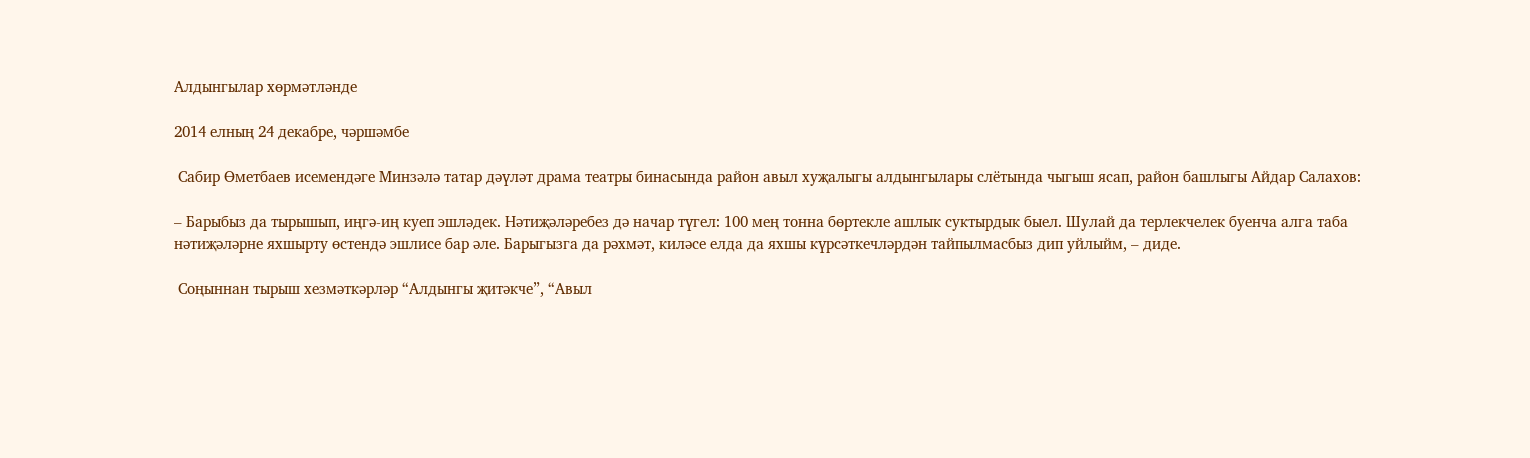Алдынгылар хөрмәтләнде

2014 елның 24 декабре, чәршәмбе

 Сабир Өметбаев исемендәге Минзәлә татар дәүләт драма театры бинасында район авыл хуҗалыгы алдынгылары слётында чыгыш ясап, район башлыгы Айдар Салахов:

– Барыбыз да тырышып, иңгә-иң куеп эшләдек. Нәтиҗәләребез дә начар түгел: 100 мең тонна бөртекле ашлык суктырдык быел. Шулай да терлекчелек буенча алга таба нәтиҗәләрне яхшырту өстендә эшлисе бар әле. Барыгызга да рәхмәт, киләсе елда да яхшы күрсәткечләрдән тайпылмасбыз дип уйлыйм, – диде.

 Соңыннан тырыш хезмәткәрләр “Алдынгы җитәкче”, “Авыл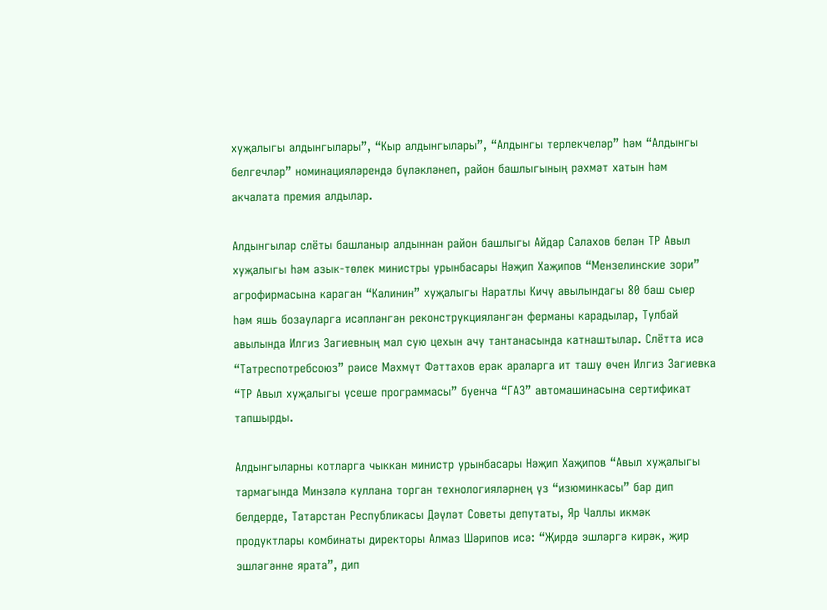хуҗалыгы алдынгылары”, “Кыр алдынгылары”, “Алдынгы терлекчеләр” һәм “Алдынгы белгечләр” номинацияләрендә бүләкләнеп, район башлыгының рәхмәт хатын һәм акчалата премия алдылар.

Алдынгылар слёты башланыр алдыннан район башлыгы Айдар Салахов белән ТР Авыл хуҗалыгы һәм азык-төлек министры урынбасары Нәҗип Хаҗипов “Мензелинские зори” агрофирмасына караган “Калинин” хуҗалыгы Наратлы Кичү авылындагы 80 баш сыер һәм яшь бозауларга исәпләнгән реконструкцияләнгән ферманы карадылар, Тулбай авылында Илгиз Загиевның мал сую цехын ачу тантанасында катнаштылар. Слётта исә “Татреспотребсоюз” рәисе Мәхмүт Фәттахов ерак араларга ит ташу өчен Илгиз Загиевка “ТР Авыл хуҗалыгы үсеше программасы” буенча “ГАЗ” автомашинасына сертификат тапшырды.

Алдынгыларны котларга чыккан министр урынбасары Нәҗип Хаҗипов “Авыл хуҗалыгы тармагында Минзәлә куллана торган технологияләрнең үз “изюминкасы” бар дип белдерде, Татарстан Республикасы Дәүләт Советы депутаты, Яр Чаллы икмәк продуктлары комбинаты директоры Алмаз Шәрипов исә: “Җирдә эшләргә кирәк, җир эшләгәнне ярата”, дип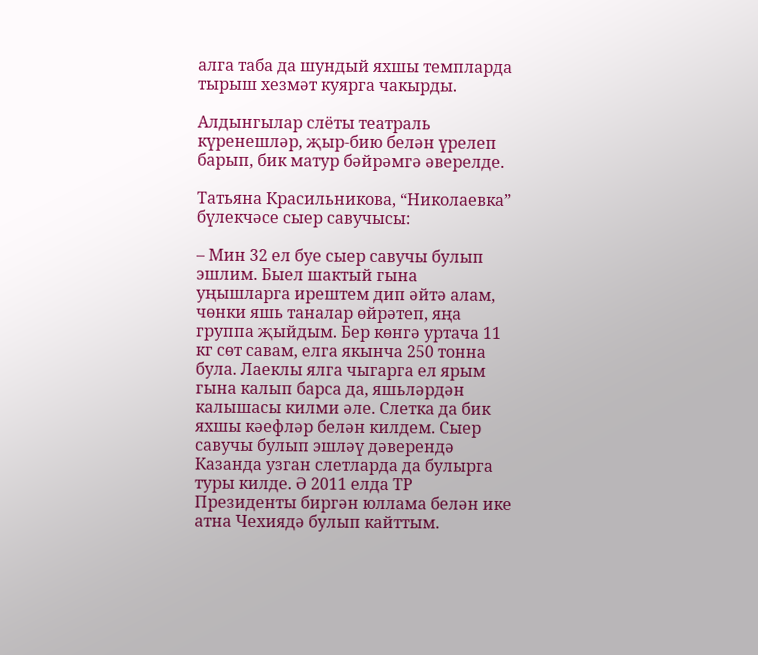алга таба да шундый яхшы темпларда тырыш хезмәт куярга чакырды.

Алдынгылар слёты театраль күренешләр, җыр-бию белән үрелеп барып, бик матур бәйрәмгә әверелде.

Татьяна Красильникова, “Николаевка” бүлекчәсе сыер савучысы:

– Мин 32 ел буе сыер савучы булып эшлим. Быел шактый гына уңышларга ирештем дип әйтә алам, чөнки яшь таналар өйрәтеп, яңа группа җыйдым. Бер көнгә уртача 11 кг сөт савам, елга якынча 250 тонна була. Лаеклы ялга чыгарга ел ярым гына калып барса да, яшьләрдән калышасы килми әле. Слетка да бик яхшы кәефләр белән килдем. Сыер савучы булып эшләү дәверендә Казанда узган слетларда да булырга туры килде. Ә 2011 елда ТР Президенты биргән юллама белән ике атна Чехиядә булып кайттым.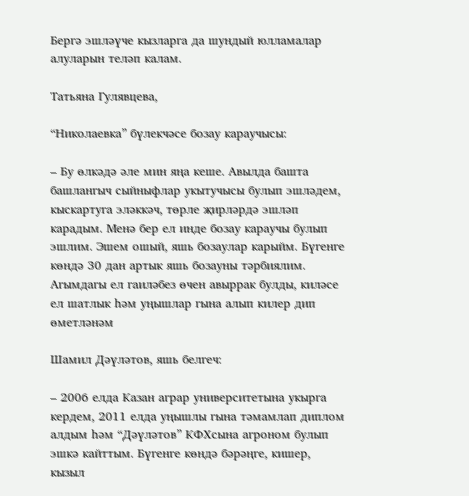Бергә эшләүче кызларга да шундый юлламалар алуларын теләп калам.

Татьяна Гулявцева,

“Николаевка” бүлекчәсе бозау караучысы:

– Бу өлкәдә әле мин яңа кеше. Авылда башта башлангыч сыйныфлар укытучысы булып эшләдем, кыскартуга эләккәч, төрле җирләрдә эшләп карадым. Менә бер ел инде бозау караучы булып эшлим. Эшем ошый, яшь бозаулар карыйм. Бүгенге көндә 30 дан артык яшь бозауны тәрбиялим. Агымдагы ел гаиләбез өчен авыррак булды, киләсе ел шатлык һәм уңышлар гына алып килер дип өметләнәм

Шамил Дәүләтов, яшь белгеч:

– 2006 елда Казан аграр университетына укырга кердем, 2011 елда уңышлы гына тәмамлап диплом алдым һәм “Дәүләтов” КФХсына агроном булып эшкә кайттым. Бүгенге көндә бәрәңге, кишер, кызыл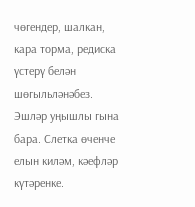чөгендер, шалкан, кара торма, редиска үстерү белән шөгыльләнәбез. Эшләр уңышлы гына бара. Слетка өченче елын киләм, кәефләр күтәренке.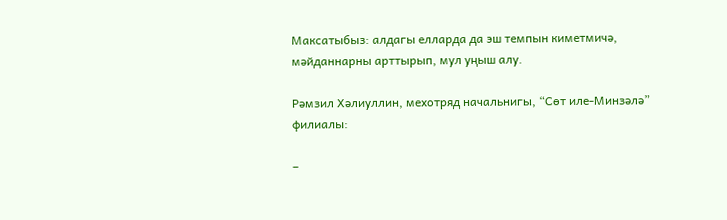Максатыбыз: алдагы елларда да эш темпын киметмичә, мәйданнарны арттырып, мул уңыш алу.

Рәмзил Хәлиуллин, мехотряд начальнигы, “Сөт иле-Минзәлә” филиалы:

–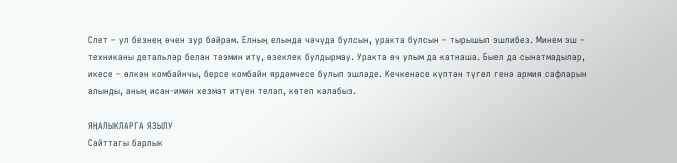Слет – ул безнең өчен зур бәйрәм. Елның елында чәчүдә булсын, уракта булсын – тырышып эшлибез. Минем эш – техниканы детальләр белән тәэмин итү, өзеклек булдырмау. Уракта өч улым да катнаша. Быел да сынатмадылар, икесе – өлкән комбайнчы, берсе комбайн ярдәмчесе булып эшләде. Кечкенәсе күптән түгел генә армия сафларын алынды, аның исән-имин хезмәт итүен теләп, көтеп калабыз.

ЯҢАЛЫКЛАРГА ЯЗЫЛУ
Сайттагы барлык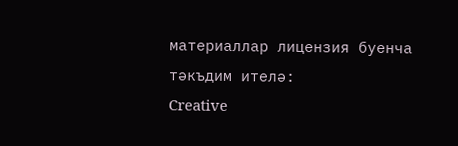материаллар лицензия буенча тәкъдим ителә:
Creative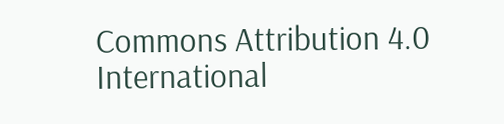Commons Attribution 4.0 International